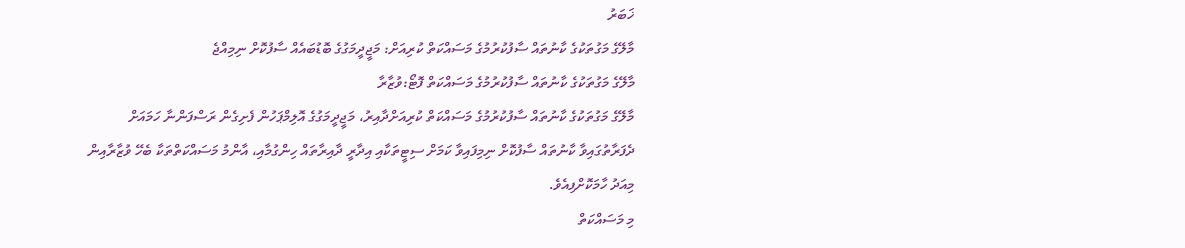ޚަބަރު
މާލޭގެ މަގުތަކުގެ ކާނުތައް ސާފުކުރުމުގެ މަސައްކަތް ކުރިއަށް: މަޖީދީމަގުގެ ބޮޑުބައެއް ސާފުކޮށް ނިމިއްޖެ
މާލޭގެ މަގުތަކުގެ ކާނުތައް ސާފުކުރުމުގެ މަސައްކަތް ފޮޓޯ:ވުޒާރާ
މާލޭގެ މަގުތަކުގެ ކާނުތައް ސާފުކުރުމުގެ މަސައްކަތް ކުރިއަށްދާއިރު، މަޖީދީމަގުގެ އޮލިމްޕަހުން ފެށިގެން ރަސްފަންނާ ހަމައަށް ދެފަރާތުގައިވާ ކާނުތައް ސާފުކޮށް ނިމިފައިވާ ކަމަށް ސިޓީތަކާއި އިދާރީ ދާއިރާތައް ހިންގުމާއި، އާންމު މަސައްކަތްތަކާ ބެހޭ ވުޒާރާއިން މިއަދު ހާމަކޮށްފިއެވެ.
މި މަސައްކަތް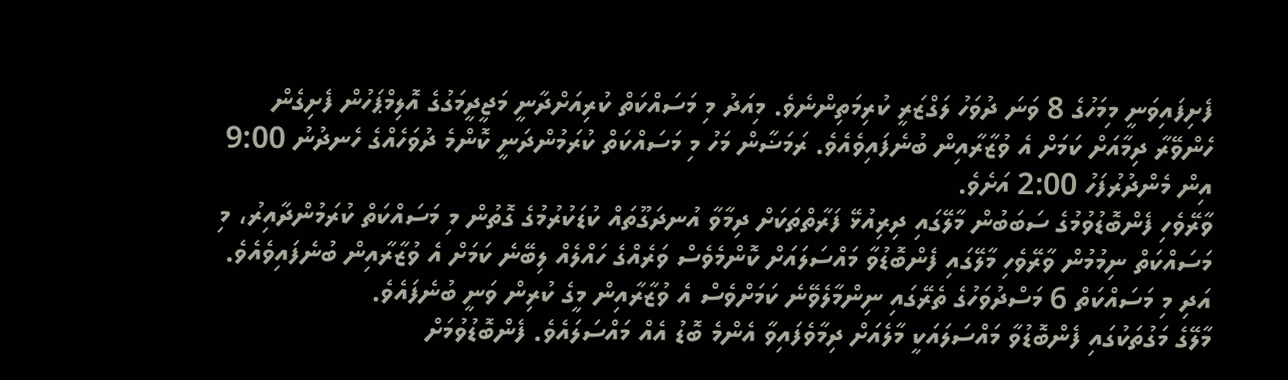ފެށިފައިވަނީ މިމަހުގެ 8 ވަނަ ދުވަހު ލަގްޒަރީ ކުރިމަތިންނެވެ. މިއަދު މި މަސައްކަތް ކުރިއަށްދާނީ މަޖީދީމަގުގެ އޮލިމްޕަހުން ފެށިގެން ހެންވޭރާ ދިމާއަށް ކަމަށް އެ ވުޒާރާއިން ބުނެފައިވެއެވެ. ރަމަޟާން މަހު މި މަސައްކަތް ކުރަމުންދަނީ ކޮންމެ ދުވަހެއްގެ ހެނދުނު 9:00 އިން މެންދުރުފަހު 2:00 އަށެވެ.
ވާރޭވެހި ފެންބޮޑުވުމުގެ ސަބަބުން މާލޭގައި ދިރިއުޅޭ ފަރާތްތަކަށް ދިމާވާ އުނދަގޫތައް ކުޑަކުރުމުގެ ގޮތުން މި މަސައްކަތް ކުރަމުންދާއިރު، މި މަސައްކަތް ނިމުމުން ވާރޭވެހި މާލޭގައި ފެންބޮޑުވާ މައްސަލައަށް ކޮންމެވެސް ވަރެއްގެ ހައްލެއް ލިބޭނެ ކަމަށް އެ ވުޒާރާއިން ބުނެފައިވެއެވެ. އަދި މި މަސައްކަތް 6 މަސްދުވަހުގެ ތެރޭގައި ނިންމާލެވޭނެ ކަމަށްވެސް އެ ވުޒާރާއިން މީގެ ކުރިން ވަނީ ބުނެފައެވެ.
މާލޭގެ މަގުތަކުގައި ފެންބޮޑުވާ މައްސަލައަކީ މާލެއަށް ދިމާވެފައިވާ އެންމެ ބޮޑު އެއް މައްސަލައެވެ. ފެންބޮޑުވުމަށް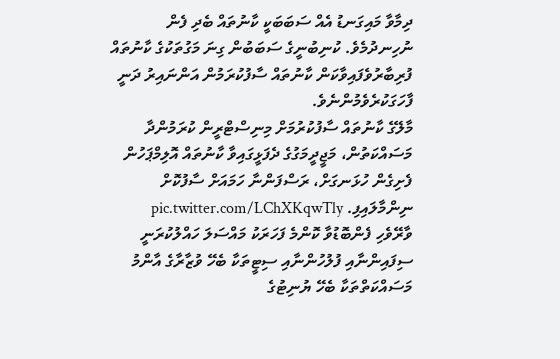ދިމާވާ މައިގަނޑު އެއް ސަބަބަކީ ކާނުތައް ބެދި ފެން ނުހިނދުމެވެ. ކުނިބުނީގެ ސަބަބުން ގިނަ މަގުތަކުގެ ކާނުތައް ފުރިބާރުވެފައިވާކަން ކާނުތައް ސާފުކުރަމުން އަންނައިރު ދަނީ ފާހަގަކުރެވެމުންނެވެ.
މާލޭގެ ކާނުތައް ސާފުކުރުމަށް މިނިސްޓްރީން ކުރަމުންދާ މަސައްކަތުން، މަޖީދީމަގުގެ ދެފަޅީގައިވާ ކާނުތައް އޮލިމްޕަހުން ފެށިގެން ހުޅަނގަށް، ރަސްފަންނާ ހަމައަށް ސާފުކޮށް ނިންމާލައިފި. pic.twitter.com/LChXKqwTly
ވާރޭވެހި ފެންބޮޑުވާ ކޮންމެ ފަހަރަކު މައްސަލަ ހައްލުކުރަނީ ސިފައިންނާއި ފުލުހުންނާއި ސިޓީތަކާ ބެހޭ ވުޒާރާގެ އާންމު މަސައްކަތްތަކާ ބެހޭ ޔުނިޓުގެ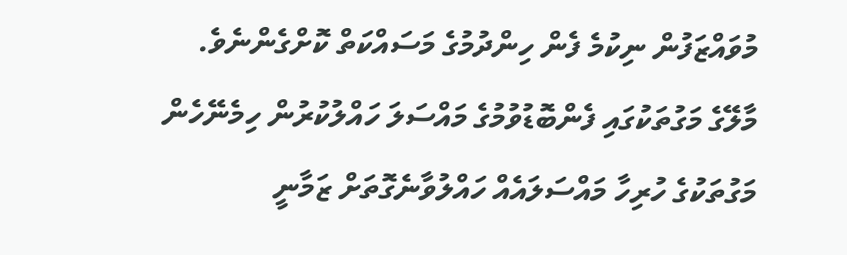މުވައްޒަފުން ނިކުމެ ފެން ހިންދުމުގެ މަސައްކަތް ކޮށްގެންނެވެ.
މާލޭގެ މަގުތަކުގައި ފެންބޮޑުވުމުގެ މައްސަލަ ހައްލުކުރުން ހިމެނޭހެން މަގުތަކުގެ ހުރިހާ މައްސަލައެއް ހައްލުވާނެގޮތަށް ޒަމާނީ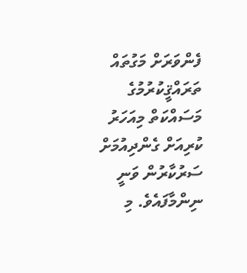ފެންވަރަށް މަގުތައް ތަރައްޤީކުރުމުގެ މަސައްކަތް މިއަހަރު ކުރިއަށް ގެންދިއުމަށް ސަރުކާރުން ވަނީ ނިންމާފައެވެ. މި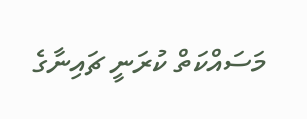މަސައްކަތް ކުރަނީ ޗައިނާގެ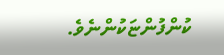ކުންފުންޏަކުންނެވެ.